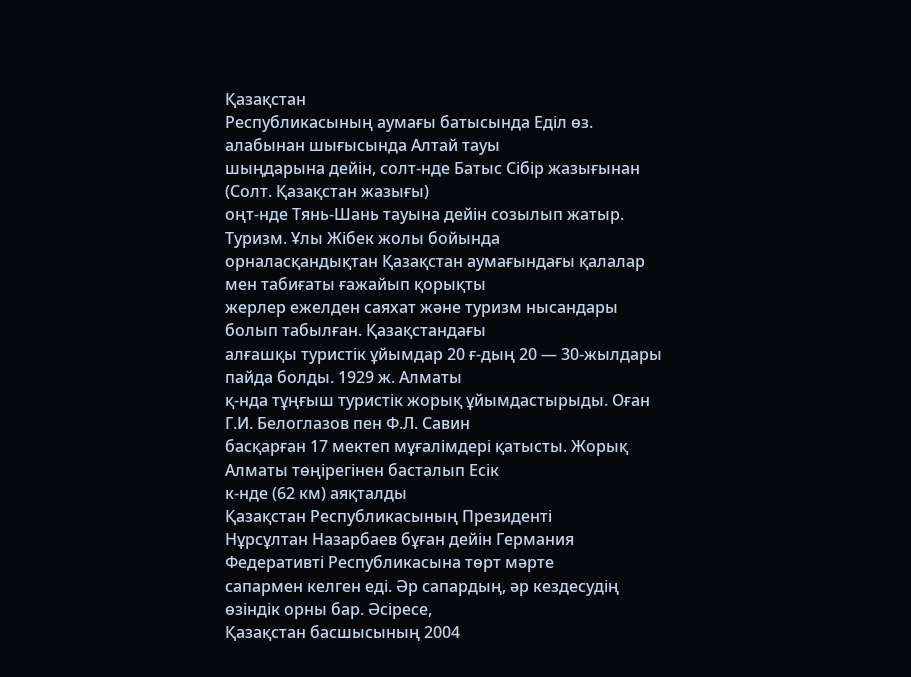Қазақстан
Республикасының аумағы батысында Едiл өз. алабынан шығысында Алтай тауы
шыңдарына дейiн, солт-нде Батыс Сiбiр жазығынан (Солт. Қазақстан жазығы)
оңт-нде Тянь-Шань тауына дейiн созылып жатыр.
Туризм. Ұлы Жiбек жолы бойында
орналасқандықтан Қазақстан аумағындағы қалалар мен табиғаты ғажайып қорықты
жерлер ежелден саяхат және туризм нысандары болып табылған. Қазақстандағы
алғашқы туристiк ұйымдар 20 ғ-дың 20 — 30-жылдары пайда болды. 1929 ж. Алматы
қ-нда тұңғыш туристiк жорық ұйымдастырыды. Оған Г.И. Белоглазов пен Ф.Л. Савин
басқарған 17 мектеп мұғалiмдерi қатысты. Жорық Алматы төңiрегiнен басталып Есiк
к-нде (62 км) аяқталды
Қазақстан Республикасының Президенті
Нұрсұлтан Назарбаев бұған дейін Германия Федеративті Республикасына төрт мәрте
сапармен келген еді. Әр сапардың, әр кездесудің өзіндік орны бар. Әсіресе,
Қазақстан басшысының 2004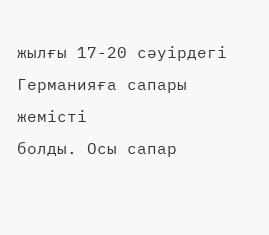жылғы 17-20 сәуірдегі Германияға сапары жемісті
болды. Осы сапар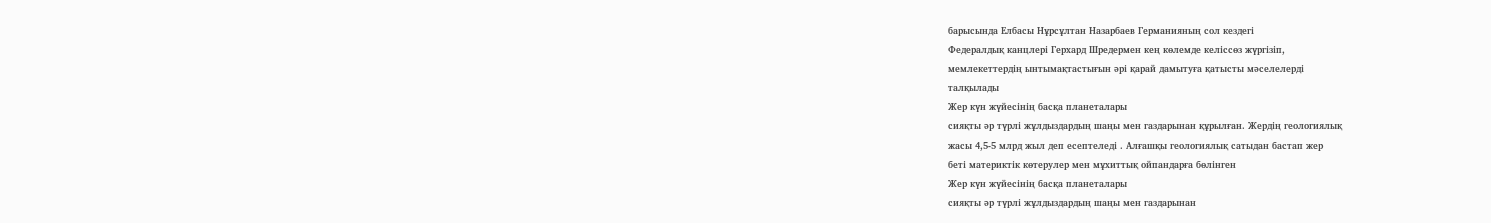барысында Елбасы Нұрсұлтан Назарбаев Германияның сол кездегі
Федералдық канцлері Герхард Шредермен кең көлемде келіссөз жүргізіп,
мемлекеттердің ынтымақтастығын әрі қарай дамытуға қатысты мәселелерді
талқылады
Жер күн жүйесінің басқа планеталары
сияқты әр түрлі жұлдыздардың шаңы мен газдарынан құрылған. Жердің геологиялық
жасы 4,5-5 млрд жыл деп есептеледі . Алғашқы геологиялық сатыдан бастап жер
беті материктік көтерулер мен мұхиттық ойпандарға бөлінген
Жер күн жүйесінің басқа планеталары
сияқты әр түрлі жұлдыздардың шаңы мен газдарынан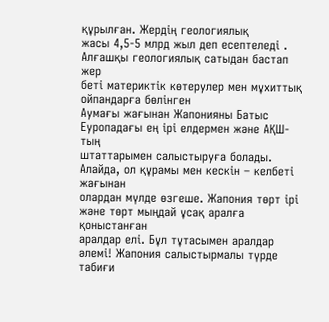құрылған. Жердің геологиялық
жасы 4,5-5 млрд жыл деп есептеледі . Алғашқы геологиялық сатыдан бастап жер
беті материктік көтерулер мен мұхиттық ойпандарға бөлінген
Аумағы жағынан Жапонияны Батыс Еуропадағы ең ірі елдермен және АҚШ-тың
штаттарымен салыстыруға болады. Алайда, ол құрамы мен кескін – келбеті жағынан
олардан мүлде өзгеше. Жапония төрт ірі және төрт мыңдай ұсақ аралға қоныстанған
аралдар елі. Бұл тұтасымен аралдар әлемі! Жапония салыстырмалы түрде табиғи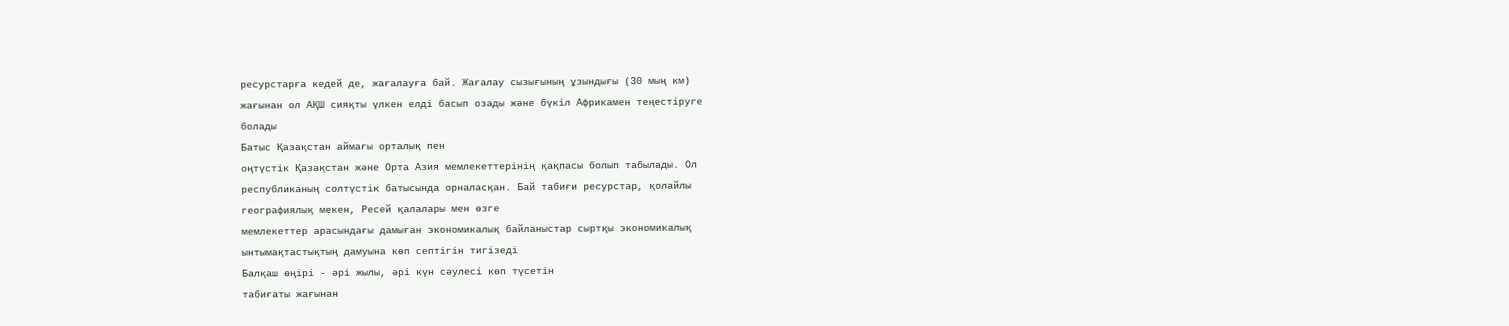ресурстарға кедей де, жағалауға бай. Жағалау сызығының ұзындығы (30 мың км)
жағынан ол АҚШ сияқты үлкен елді басып озады және бүкіл Африкамен теңестіруге
болады
Батыс Қазақстан аймағы орталық пен
оңтүстік Қазақстан және Орта Азия мемлекеттерінің қақпасы болып табылады. Ол
республиканың солтүстік батысында орналасқан. Бай табиғи ресурстар, қолайлы
географиялық мекен, Ресей қалалары мен өзге
мемлекеттер арасындағы дамыған экономикалық байланыстар сыртқы экономикалық
ынтымақтастықтың дамуына көп септігін тигізеді
Балқаш өңірі - әрі жылы, әрі күн сәулесі көп түсетін
табиғаты жағынан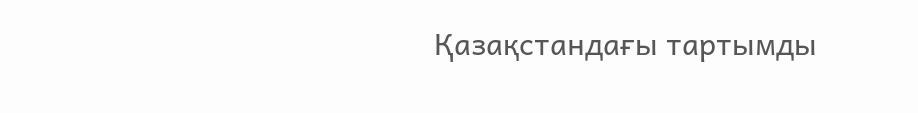Қазақстандағы тартымды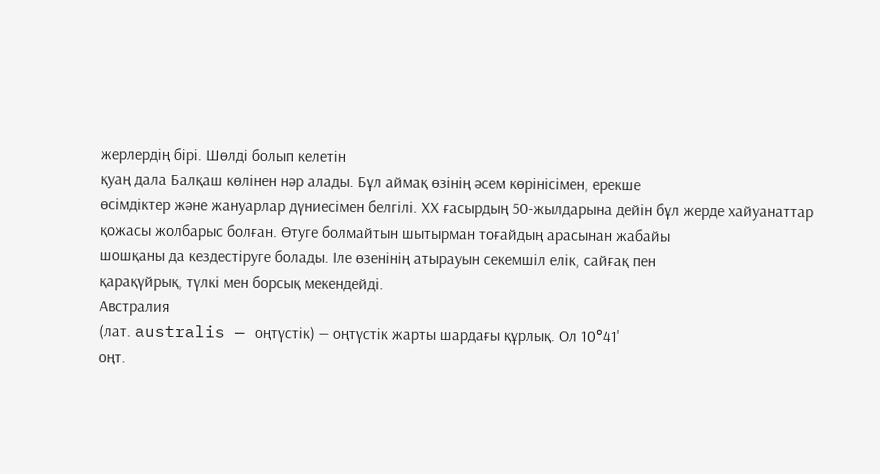жерлердің бірі. Шөлді болып келетін
қуаң дала Балқаш көлінен нәр алады. Бұл аймақ өзінің әсем көрінісімен, ерекше
өсімдіктер және жануарлар дүниесімен белгілі. ХХ ғасырдың 50-жылдарына дейін бұл жерде хайуанаттар
қожасы жолбарыс болған. Өтуге болмайтын шытырман тоғайдың арасынан жабайы
шошқаны да кездестіруге болады. Іле өзенінің атырауын секемшіл елік, сайғақ пен
қарақүйрық, түлкі мен борсық мекендейді.
Австралия
(лат. australis — оңтүстік) — оңтүстік жарты шардағы құрлық. Ол 10°41'
оңт.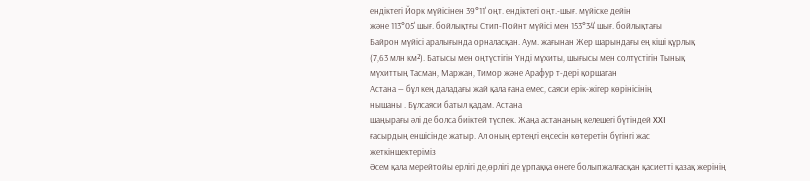ендіктегі Йорк мүйісінен 39°11' оңт. ендіктегі оңт.-шығ. мүйіске дейін
және 113°05' шығ. бойлықтғы Стип-Пойнт мүйісі мен 153°34' шығ. бойлықтағы
Байрон мүйісі аралығында орналасқан. Аум. жағынан Жер шарындағы ең кіші құрлық
(7,63 млн км²). Батысы мен оңтүстігін Үнді мұхиты, шығысы мен солтүстігін Тынық
мүхиттың Тасман, Маржан, Тимор және Арафур т-дері қоршаган
Астана — бұл кең даладағы жай қала ғана емес, саяси ерік-жігер көрінісінің
нышаны . Бұлсаяси батыл қадам. Астана
шаңырағы әлі де болса биіктей түспек. Жаңа астананың келешегі бүтіндей XXI
ғасырдың еншісінде жатыр. Ал оның ертеңгі еңсесін көтеретін бүгінгі жас
жеткіншектеріміз
Әсем қала мерейтойы ерлігі де,өрлігі де ұрпаққа өнеге болыпжалғасқан қасиетті қазақ жерінің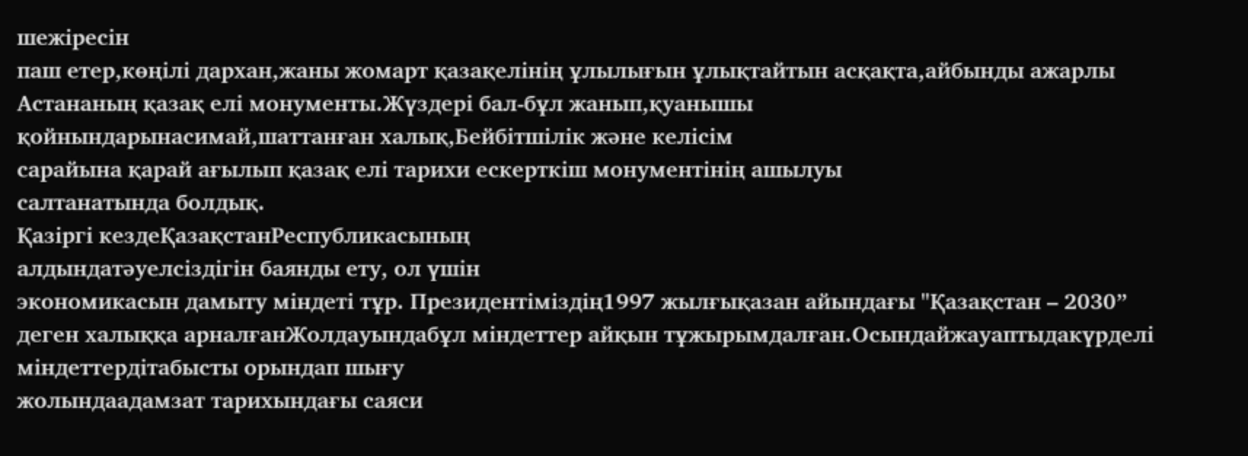шежіресін
паш етер,көңілі дархан,жаны жомарт қазақелінің ұлылығын ұлықтайтын асқақта,айбынды ажарлы Астананың қазақ елі монументы.Жүздері бал-бұл жанып,қуанышы
қойнындарынасимай,шаттанған халық,Бейбітшілік және келісім
сарайына қарай ағылып қазақ елі тарихи ескерткіш монументінің ашылуы
салтанатында болдық.
Қазіргі кездеҚазақстанРеспубликасының
алдындатәуелсіздігін баянды ету, ол үшін
экономикасын дамыту міндеті тұр. Президентіміздің1997 жылғықазан айындағы "Қазақстан – 2030” деген халыққа арналғанЖолдауындабұл міндеттер айқын тұжырымдалған.Осындайжауаптыдакүрделі
міндеттердітабысты орындап шығу
жолындаадамзат тарихындағы саяси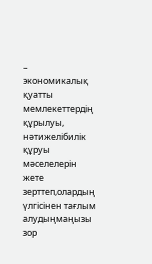–
экономикалық қуатты мемлекеттердің құрылуы, нәтижелібилік құруы мәселелерін жете зерттеп,олардың үлгісінен тағлым алудыңмаңызы зор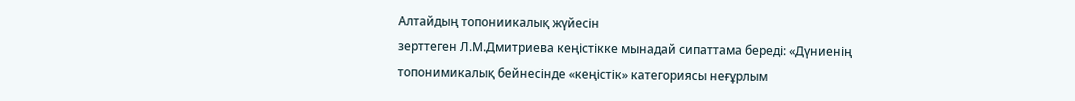Алтайдың топониикалық жүйесін
зерттеген Л.М.Дмитриева кеңістікке мынадай сипаттама береді: «Дүниенің
топонимикалық бейнесінде «кеңістік» категориясы неғұрлым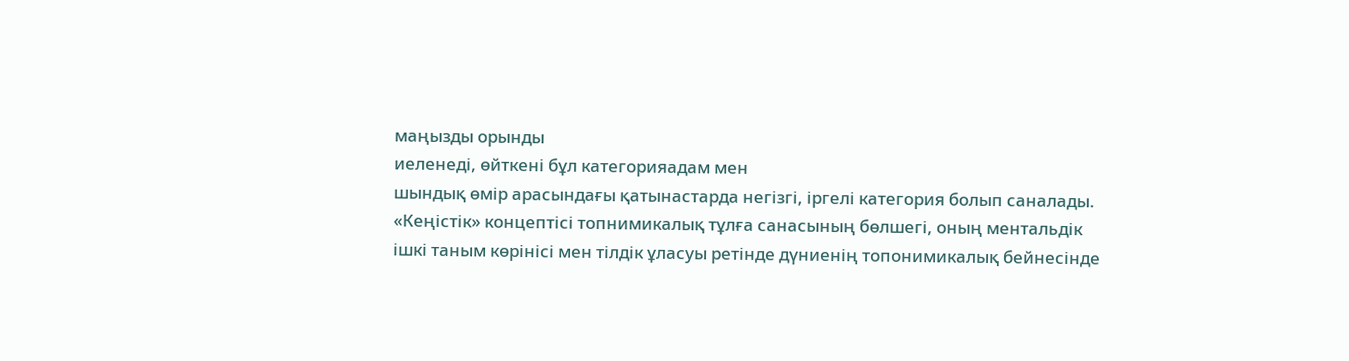маңызды орынды
иеленеді, өйткені бұл категорияадам мен
шындық өмір арасындағы қатынастарда негізгі, іргелі категория болып саналады.
«Кеңістік» концептісі топнимикалық тұлға санасының бөлшегі, оның ментальдік
ішкі таным көрінісі мен тілдік ұласуы ретінде дүниенің топонимикалық бейнесінде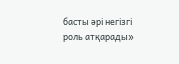басты әрі негізгі роль атқарады»